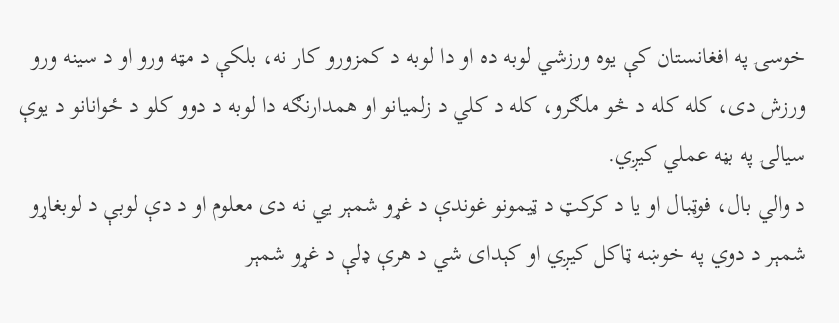خوسۍ په افغانستان کې یوه ورزشي لوبه ده او دا لوبه د کمزورو کار نه، بلکې د مټه ورو او د سینه ورو ورزش دی، کله کله د څو ملګرو، کله د کلي د زلمیانو او همدارنګه دا لوبه د دوو کلو د ځوانانو د یوې سیالۍ په بڼه عملي کیږي.
د والي بال، فوټبال او یا د کرکټ د ټیمونو غوندې د غړو شمېر يي نه دی معلوم او د دې لوبې د لوبغاړو شمېر د دوي په خوښه ټاکل کیږي او کېدای شي د هرې ډلې د غړو شمېر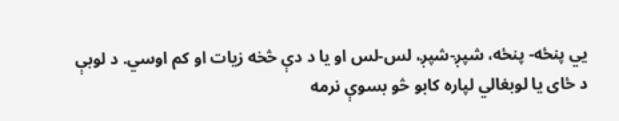يي پنځه- پنځه، شپږ-شپږ، لس-لس او یا د دې څخه زیات او کم اوسي. د لوبې د ځای یا لوبغالي لپاره کابو څو بسوې نرمه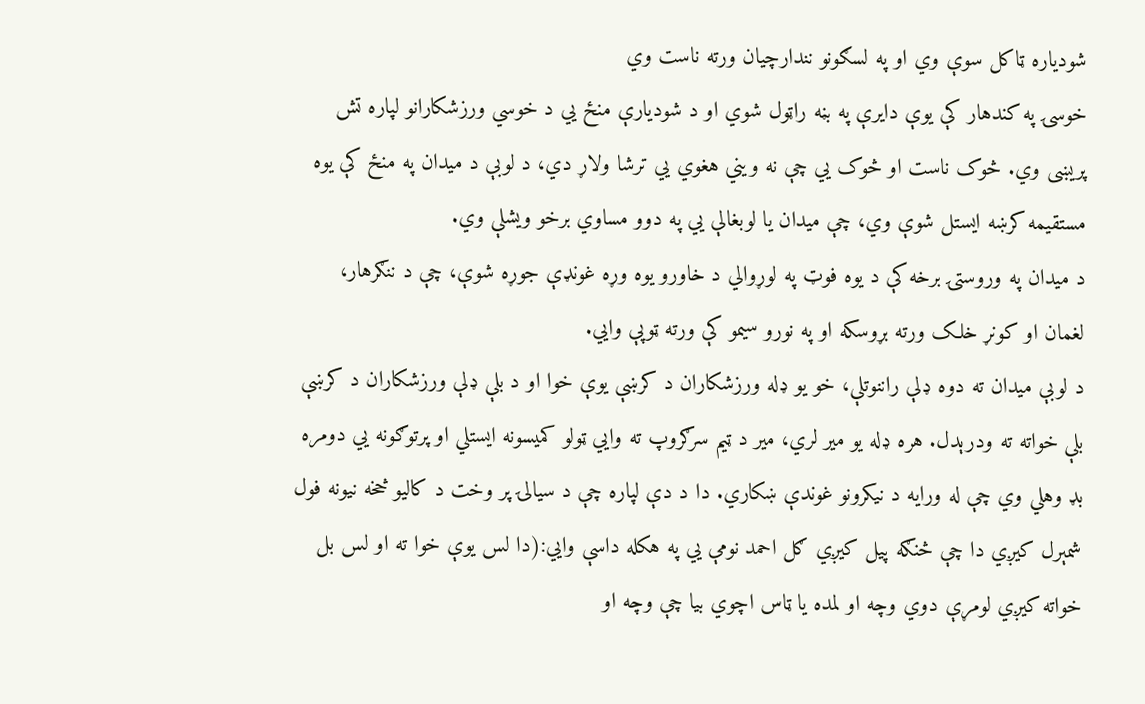شودیاره ټاکل سوې وي او په لسګونو نندارچیان ورته ناست وي
خوسۍ په کندهار کې یوې دایرې په بڼه راټول شوي او د شودیارې منځ يي د خوسي ورزشکارانو لپاره تش پریښی وي. څوک ناست او څوک يي چې نه ویني هغوي يي ترشا ولاړ دي، د لوبې د میدان په منځ کې یوه مستقیمه کرښه ایستل شوې وي، چې میدان یا لوبغالې يي په دوو مساوي برخو ویشلې وي.
د میدان په وروستۍ برخه کې د یوه فوټ په لوړوالي د خاورو یوه وړه غونډې جوړه شوې، چې د ننګرهار، لغمان او کونړ خلک ورته بړوسکه او په نورو سیمو کې ورته ټوپې وايي.
د لوبې میدان ته دوه ډلې راننوتلې، خو یو ډله ورزشکاران د کرښې یوې خوا او د بلې ډلې ورزشکاران د کرښې بلې خواته ته ودرېدل. هره ډله یو میر لري، میر د ټیم سرګروپ ته وايي ټولو کمیسونه ایستلي او پرتوګونه يي دومره بډ وهلي وي چې له ورایه د نیکرونو غوندې ښکاري. دا د دې لپاره چې د سیالۍ پر وخت د کالیو څخه نیونه فول شمېرل کیږي دا چې څنګه پیل کیږي ګل احمد نومې يي په هکله داسې وايي:(دا لس یوې خوا ته او لس بل خواته کیږي لومړې دوي وچه او لمده یا ټاس اچوي بیا چې وچه او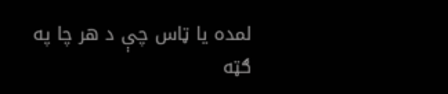لمده یا ټاس چې د هر چا په ګټه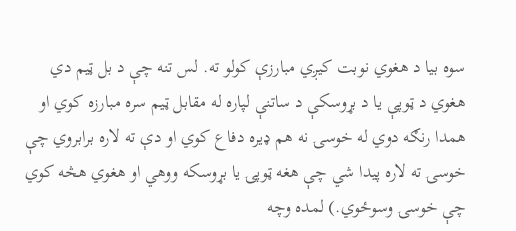سوه بیا د هغوي نوبت کیږي مبارزې کولو ته. لس تنه چې د بل ټیم دي هغوي د ټوپې یا د بړوسکې د ساتنې لپاره له مقابل ټیم سره مبارزه کوي او همدا رنګه دوي له خوسۍ نه هم ډیره دفاع کوي او دې ته لاره برابروي چې خوسۍ ته لاره پیدا شي چې هغه ټوپۍ یا بړوسکه ووهي او هغوي هڅه کوي چې خوسۍ وسوځوي.) لمده وچه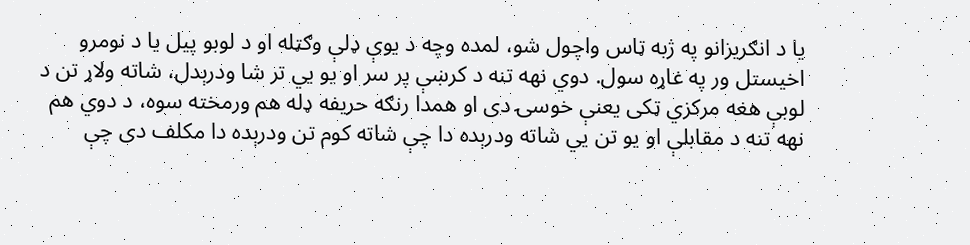یا د انګریزانو په ژبه ټاس واچول شو، لمده وچه د یوې ډلې وګټله او د لوبو پیل یا د نومرو اخیستل ور په غاړه سول. دوي نهه تنه د کرښې پر سر او یو يي تر شا ودرېدل، شاته ولاړ تن د لوبې هغه مرکزي ټکی یعنې خوسۍ دی او همدا رنګه حریفه ډله هم ورمخته سوه، د دوي هم نهه تنه د مقابلې او یو تن يي شاته ودرېده دا چې شاته کوم تن ودرېده دا مکلف دی چې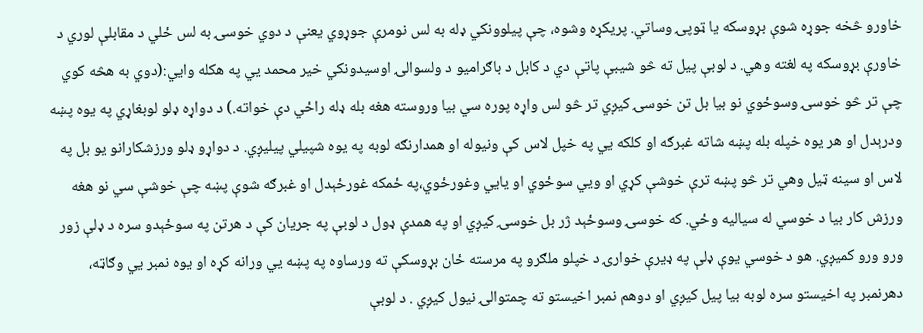خاورو څخه جوړه شوې بړوسکه یا ټوپۍ وساتي. پریکړه وشوه، چې پیلوونکي ډله به لس نومرې جوړوي یعنې د دوي خوسۍ به لس ځلي د مقابلې لوري د خاورې بړوسکه په لغته وهي. د لوبې پیل ته څو شیبې پاتې دي د کابل د باګرامیو د ولسوالۍ اوسیدونکي خیر محمد يي په هکله وايي:(دوي به هڅه کوي چې تر څو خوسۍ وسوځوي نو بیا بل تن خوسۍ کیږي تر څو لس واړه پوره سي بیا وروسته هغه بله ډله راځي دې خواته.) د دواړه ډلو لوبغاړي په یوه پښه ودرېدل او هر یوه خپله بله پښه شاته غبرګه او کلکه يي په خپل لاس کې ونیوله او همدارنګه لوبه په یوه شپیلي پیلیږي. د دواړو ډلو ورزشکارانو یو بل په لاس او سینه ټیل وهي تر څو پښه ترې خوشې کړي او ويي سوځوي او یايي وغورځوي،په ځمکه غورځېدل او غبرګه شوې پښه چې خوشې سي نو هغه ورزش کار بیا د خوسي له سیالیه وځي. که خوسۍ وسوځېد ژر بل خوسۍ کیږي او په همدې ډول د لوبې په جریان کې د هرتن په سوځېدو سره د ډلې زور ورو ورو کمیږي. هو د خوسي یوې ډلې په ډیرې خوارۍ د خپلو ملګرو په مرسته ځان بړوسکې ته ورساوه په پښه يي ورانه کړه او یوه نمبر يي وګاټه، دهرنمبر په اخیستو سره لوبه بیا پیل کيږي او دوهم نمبر اخیستو ته چمتوالۍ نیول کیږي . د لوبې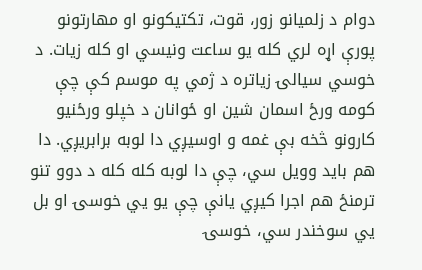دوام د زلمیانو زور، قوت، تکتیکونو او مهارتونو پورې اړه لري کله یو ساعت ونیسي او کله زیات. د خوسي سیالۍ زیاتره د ژمي په موسم کې چې کومه ورځ اسمان شین او ځوانان د خپلو ورځنیو کارونو څخه بې غمه و اوسیږي دا لوبه برابریږي. دا هم باید وویل سي، چې دا لوبه کله کله د دوو تنو ترمنځ هم اجرا کیږي یانې چې یو يي خوسۍ او بل يي سوخندر سي، خوسۍ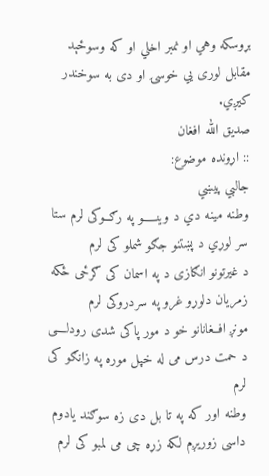بړوسکه وهي او نمبر اخلي او که وسوځېد مقابل لوری يي خوسۍ او دی به سوخندر کیږي.
صديق الله افغان
:: اړونده موضوع:
جالبي پيښي
وطنه مينه دي د وينـــــو په رګــوکی لرم ستا سر لوړي د پښتنو جګو شملو کی لرم
د غيرتونو انګازی د په اسمان کی ګرځی ځکه زمريان دلوړو غرو په سردروکی لرم
مونږ افــغانانو خو د مور پاکی شدی رودلــــی د حمت درس می له خپل موره په زانګو کی لرم
وطنه اور که په تا بل دی زه سوګند يادوم داسی زوريږم لکه زړه چی می لمبو کی لرم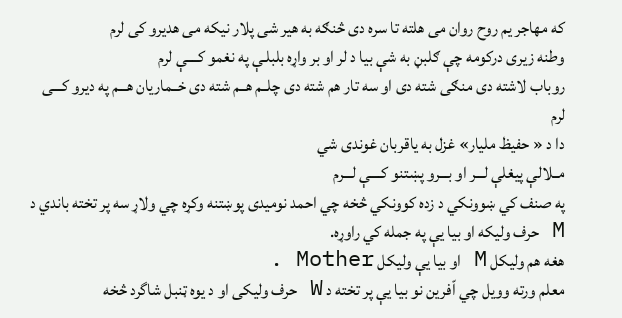که مهاجر يم روح روان می هلته تا سره دی څنګه به هير شی پلار نيکه می هديرو کی لرم
وطنه زيری درکومه چې ګلبڼ به شې بيا د لر او بر واړه بلبلـې په نغمو کــــې لرم
روباب لاشته دی منګی شته دی او سه تار هم شته دی چلــم هــم شته دی خــماريان هـــم په ديرو کـــی لرم
دا د « حفيظ مليار» غزل به ياقربان غوندی شي
مــلالې پيغلې لـــر او بـــرو پښتنو کــــې لـــرم
په صنف كي ښوونكي د زده كوونكي څخه چي احمد نوميدى پوښتنه وكړه چي ولاړ سه پر تخته باندي د M حرف وليكه او بيا يې په جمله كي راوړه.
هغه هم وليكل M او بيا يې وليكل Mother .
معلم ورته وويل چي اّفرين نو بيا يې پر تخته د W حرف وليكى او د يوه ټنبل شاگرد څخه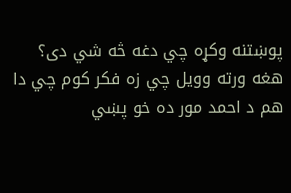پوښتنه وكړه چي دغه څه شي دى؟
هغه ورته وويل چي زه فكر كوم چي دا هم د احمد مور ده خو پښي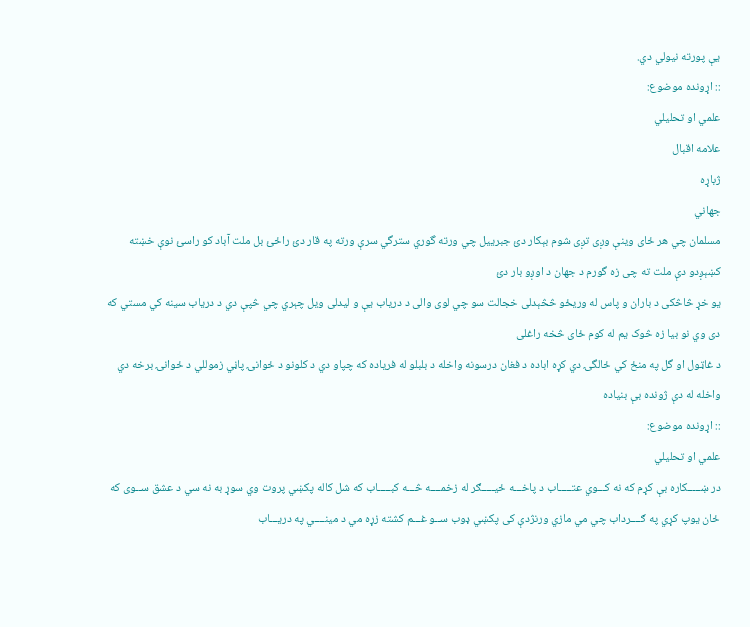يې پورته نيولي دي.
:: اړونده موضوع:
علمي او تحليلي
علامه اقبال
ژباړه
جهاني
مسلمان چي هر ځای وینې وږی تږی شوم بېکار دئ جبرییل چي ورته گوري سترگي سرې ورته په قار دئ راځئ بل ملت آباد کو راسئ نوې خښته کښېږدو دې ملت ته چی زه گورم د جهان د اوږو بار دئ
یو خړ څاڅکی د باران و پاس له وریځو څڅېدلی خجالت سو چي لوی والی د دریاب یې و لیدلی ویل چېري چي څپې دي د دریاب سینه کي مستي که دی وي نو بیا زه څوک یم له کوم ځای څخه راغلی
د غاټول او گل په منځ کي ځالگۍ دي کړه اباده د فغان درسونه واخله د بلبلو له فریاده که چپاو دي د کلونو د ځوانۍ پاڼي زموللي د ځوانۍ برخه دي واخله له دې ژونده بې بنیاده
:: اړونده موضوع:
علمي او تحليلي
در ښـــــکاره بې کړم که نه کـــوي عتـــــاب د پاخـــه ځيـــــګر له زخمــــه څـــه کبـــــاب که شل کاله پکښي پروت وي سوړ به نه سي د عشق ســوی که ځان يوپ کړي په ګــــرداب چي مي مازي ورنژدې کی پکښي ډوب ســو غـــم کشته زړه مي د مينــــي په دريـــاب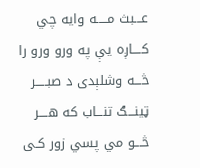عـــبث مـــــه وايه چي کــــاږه يې په ورو ورو را څـــه وشلېدی د صبـــــر ټينـــګ تنـــاب که هــــر څـــو مي پسي زور کـی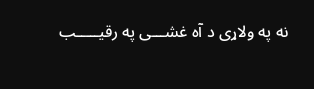نه په ولاړی د آه غشـــی په رقيـــــب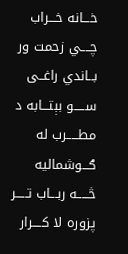خـــانه خـــراب چــــي زحمت ور بــاندي راغــی ســـــو بېتـــابه د مطـــــرب له ګـــوشماليه څـــــه ربـــاب تـــــر پزوره لا کــــرار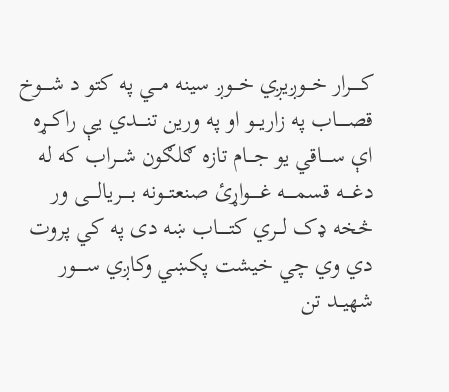کـــــرار خـــوږيږي خـــوږ سينه مـــي په کتو د شــــوخ قصـــــاب په زاريـــو او په ورين تنــــدي يې راکـــړه اې ســــاقي يو جـــام تازه ګلګون شـــراب که له دغــــه قسمـــــه غـــــواړئ صنعتـــونه بـــــريالــــی ور څخه ډک لـــري کتـــــاب ښه دی په کي پروت دي وي چي خيشت پکښي وکاږي ســـــور شهيــد تن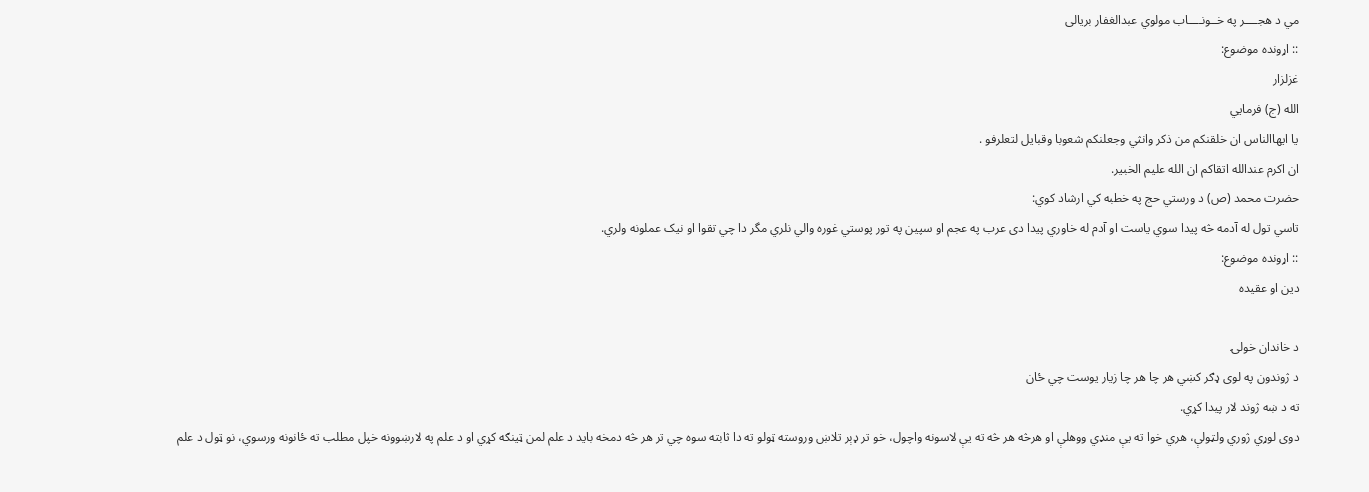مي د هجــــر په خــونــــاب مولوي عبدالغفار بريالى
:: اړونده موضوع:
غزلزار
الله (ج) فرمايي
يا ايهاالناس ان خلقنکم من ذکر وانثي وجعلنکم شعوبا وقبايل لتعلرفو .
ان اکرم عندالله اتقاکم ان الله عليم الخبير.
حضرت محمد (ص) د ورستي حج په خطبه کي ارشاد کوي:
تاسي تول له آدمه څه پيدا سوي ياست او آدم له خاوري پيدا دى عرب په عجم او سپين په تور پوستي غوره والي نلري مگر دا چي تقوا او نيک عملونه ولري.
:: اړونده موضوع:
دين او عقيده

د خاندان خولۍ
د ژوندون په لوى ډګر کښي هر چا هر چا زيار يوست چي ځان
ته د ښه ژوند لار پيدا کړي.
دوى لوړي ژوري ولټولې، هري خوا ته يې منډي ووهلې او هرڅه هر څه ته يې لاسونه واچول، خو تر ډېر تلاښ وروسته ټولو ته دا ثابته سوه چي تر هر څه دمخه بايد د علم لمن ټينګه کړي او د علم په لارښوونه خپل مطلب ته ځانونه ورسوي، نو ټول د علم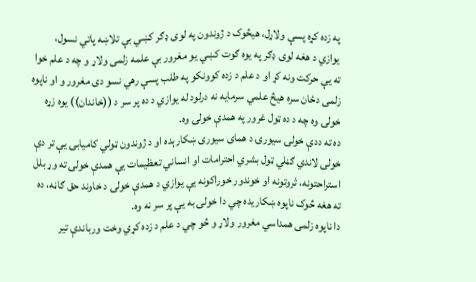په زده کړه پسې ولاړل، هيڅوک د ژوندون په لوى ډګر کښي بې تلاښه پاتي نسول،
يوازي د هغه لوى ډګر په يوه ګوت کښي يو مغرور بې علمه زلمى ولاړ و چه د علم خوا ته يې حرکت ونه کړ او د علم د زده کوونکو په طلب پسې رهي نسو دى مغرور و او ناپوه زلمى دځان سره هيڅ علمي سرمايه نه درلود له يوازي د ده پر سر د ((خاندان)) يوه زړه خولۍ وه چه د ده ټول غرور په همدې خولۍ وه.
ده ته ددې خولۍ سيورۍ د هماى سيورى ښکارېده او د ژوندون ټولي کاميابۍ يې تر دې خولۍ لاندي ګڼلي ټول بشري احترامات او انساني تعظيمات يې همدې خولۍ ته وړ بلل استراحتونه، ثروتونه او خوندور خوراکونه يې يوازي د همدې خولۍ د خاوند حق ګاڼه، ده ته هغه څوک ناپوه ښکاريده چي دا خولۍ به يې پر سر نه وه.
دا ناپوه زلمى همداسي مغرور ولاړ و څو چي د علم د زده کړي وخت ورباندې تير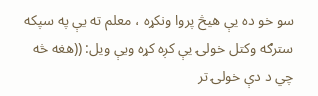سو خو ده يې هيڅ پروا ونکړه ، معلم ته يې په سپکه سترګه وکتل خولۍ يې کږه کړه ويې ويل: ((هغه څه چي د دې خولۍ تر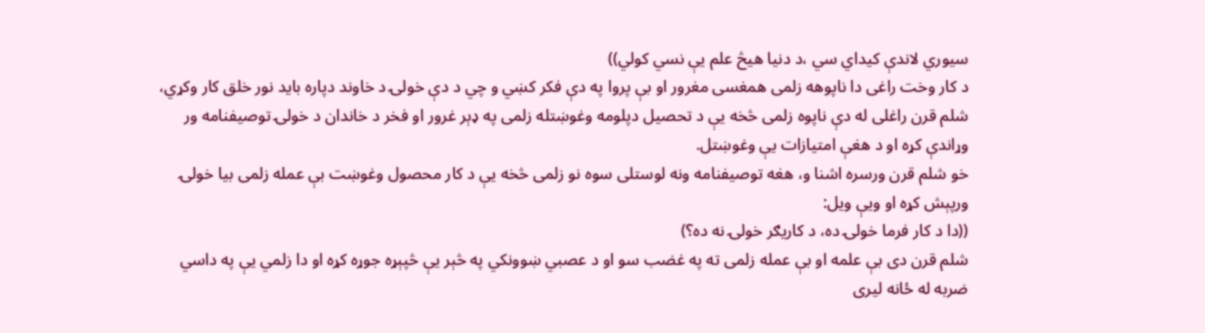سيوري لاندې کيداي سي ،د دنيا هيڅ علم يې نسي کولي))
د کار وخت راغى دا ناپوهه زلمى همغسى مغرور او بې پروا په دې فکر کښي و چي د دې خولۍ د خاوند دپاره بايد نور خلق کار وکړي، شلم قرن راغلى له دې ناپوه زلمى څخه يې د تحصيل دپلومه وغوښتله زلمى په ډېر غرور او فخر د خاندان د خولۍ توصيفنامه ور وړاندې کړه او د هغې امتيازات يې وغوښتل.
خو شلم قرن ورسره اشنا و، هغه توصيفنامه ونه لوستلى سوه نو زلمى څخه يې د کار محصول وغوښت بې عمله زلمى بيا خولۍ ورپېش کړه او ويې ويل:
((دا د کار فرما خولۍ ده، د کاريګر خولۍ نه ده؟)
شلم قرن دى بې علمه او بې عمله زلمى ته په غضب سو او د عصبي ښوونکي په څېر يې څپېړه جوړه کړه او دا زلمي يې په داسي ضربه له ځانه ليرى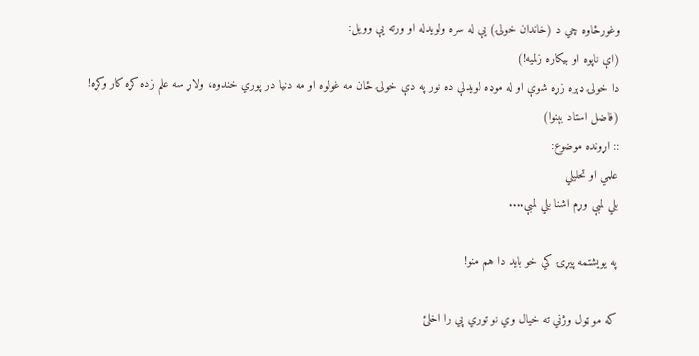وغورځاوه چي د (خاندان خولۍ) يې له سره ولويدله او ورته يې وويل:
(اې ناپوه او بيکاره زلميه!)
دا خولۍ ډېره زړه شوې او له موډه لويدلې ده نور په دې خولۍ ځان مه غولوه او مه دنيا در پوري خندوه، ولاړ سه علم زده کړه کار وکړه!
(فاضل استاد بېنوا)
:: اړونده موضوع:
علمي او تحليلي
بلي لمبې وړم اشنا بلي لمبې....

په يويشتمه پيړۍ کي خو بايد دا هم منو!

که مو ټول وژني ته خيال وي نو توري پي را اخلئ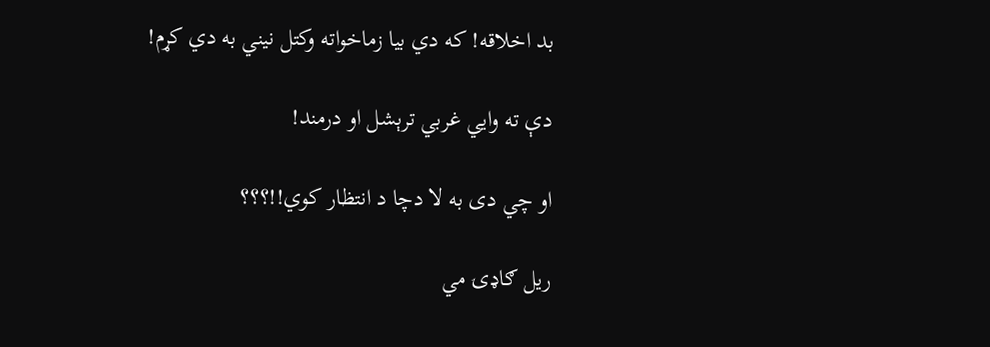بد اخلاقه! که دي بيا زماخواته وکتل نيني به دي کړم!

دې ته وايي غربي ترېشل او درمند!

او چي دى به لا دچا د انتظار کوي!!؟؟؟

ريل ګاډۍ مي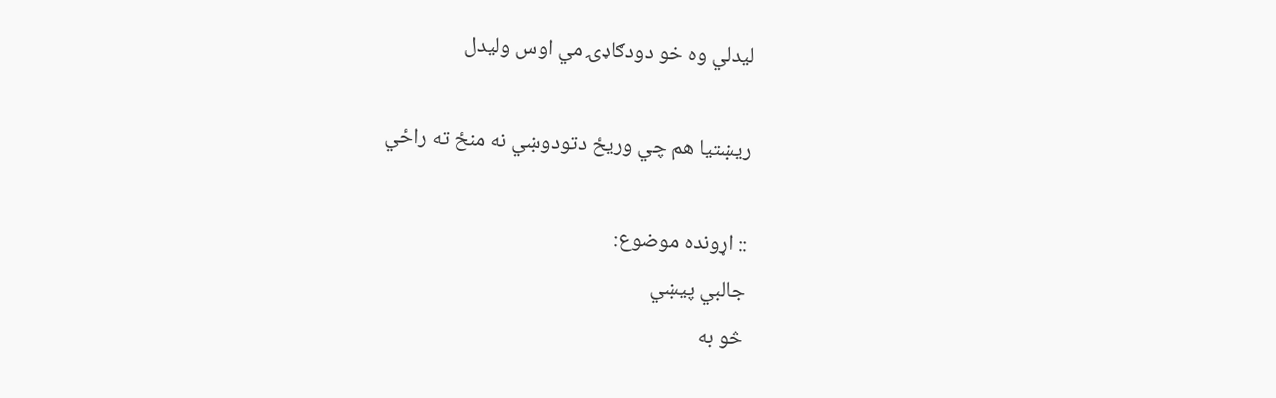ليدلي وه خو دودګاډۍ مي اوس وليدل

ريښتيا هم چي وريځ دتودوښي نه منځ ته راځي

:: اړونده موضوع:
جالبي پيښي
څو به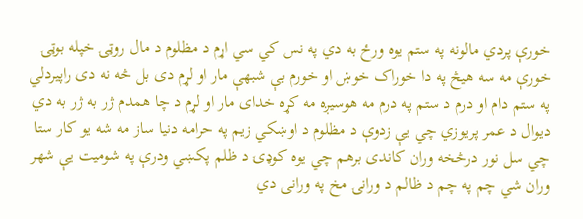خورې پردي مالونه په ستم يوه ورځ به دي په نس کي سي اړم د مظلوم د مال روټۍ خپله بوټۍ خورې مه سه هيڅ په دا خوراک خوښ او خورم بې شبهې مار او لړم دى بل څه نه دى راپيردلي په ستم دام او درم د ستم په درم مه هوسيږه مه کړه خداى مار او لړم د چا همدم ژر به ژر به دي ديوال د عمر پريوزي چي يې زدوې د مظلوم د اوښکي زيم په حرامه دنيا ساز مه شه يو کار ستا چي سل نور درڅخه وران کاندى برهم چي يوه کوډۍ د ظلم پکښي ودرې په شوميت يې شهر وران شي چم په چم د ظالم د ورانۍ مخ په ورانى دي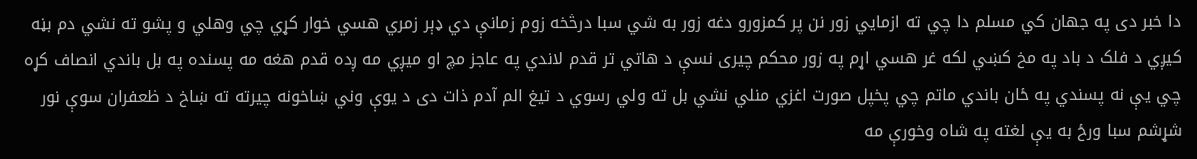دا خبر دى په جهان کي مسلم دا چي ته ازمايي زور نن پر کمزورو دغه زور به شي سبا درڅخه زوم زمانې دي ډېر زمري هسي خوار کړي چي وهلي و پشو ته نشي دم بڼه کيږي د فلک د باد په مخ کښي لکه غر هسي اړم په زور محکم چيرى نسې د هاتي تر قدم لاندي په عاجز مچ او ميږي مه ږده قدم هغه مه پسنده په بل باندي انصاف کړه چي يې نه پسندي په ځان باندي ماتم چي پخپل صورت اغزي منلي نشي بل ته ولي رسوي د تيغ الم آدم ذات دى د يوې وني ښاخونه چيرته ته ښاخ د ظعفران سوې نور شړشم سبا ورځ به يې لغته په شاه وخورې مه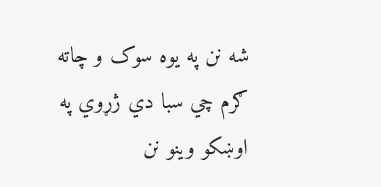شه نن په يوه سوک و چاته ګرم چي سبا دي ژړوي په اوښکو وينو نن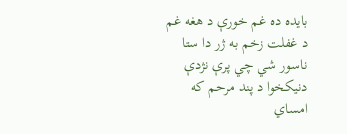بايده ده غم خورې د هغه غم د غفلت زخم به ژر دا ستا ناسور شي چي پرې نژدې دنيکخوا د پند مرحم که امساي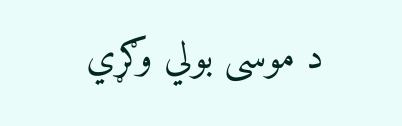د موسى بولي وګړي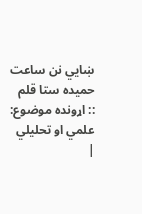ښايي نن ساعت حميده ستا قلم
:: اړونده موضوع:
علمي او تحليلي
|